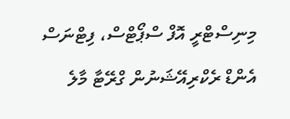މިނިސްޓްރީ އޮފް ސްޕޯޓްސް، ފިޓްނަސް އެންޑް ރެކްރިއޭޝަނުން ގްރޭޓާ މާލެ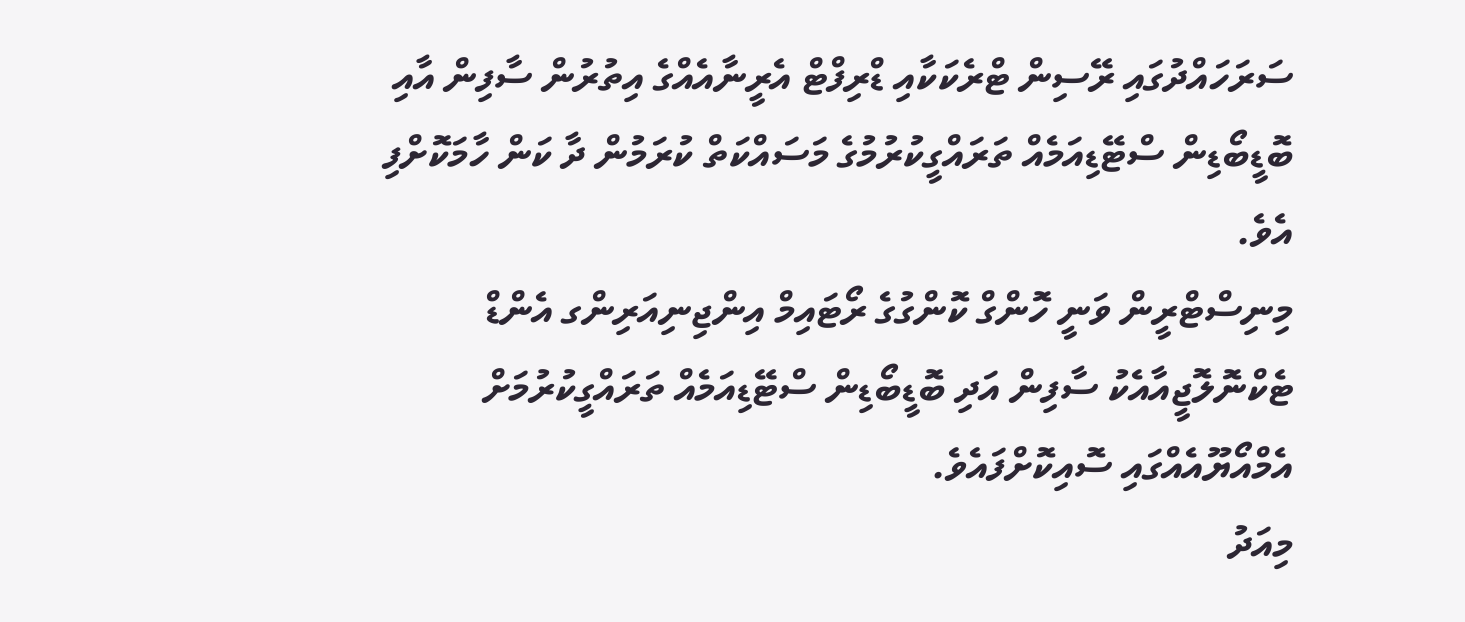ސަރަހައްދުގައި ރޭސިން ޓްރެކަކާއި ޑްރިފްޓް އެރީނާއެއްގެ އިތުރުން ސާފިން އާއި ބޮޑީބޯޑިން ސްޓޭޑިއަމެއް ތަރައްގީކުރުމުގެ މަސައްކަތް ކުރަމުން ދާ ކަން ހާމަކޮށްފި އެވެ.
މިނިސްޓްރީން ވަނީ ހޮންގް ކޮންގުގެ ރޯޓައިމް އިންޖިނިއަރިންގ އެންޑް ޓެކްނޮލޮޖީއާއެކު ސާފިން އަދި ބޮޑީބޯޑިން ސްޓޭޑިއަމެއް ތަރައްގީކުރުމަށް އެމްއޯޔޫއެއްގައި ސޮއިކޮށްފައެވެ.
މިއަދު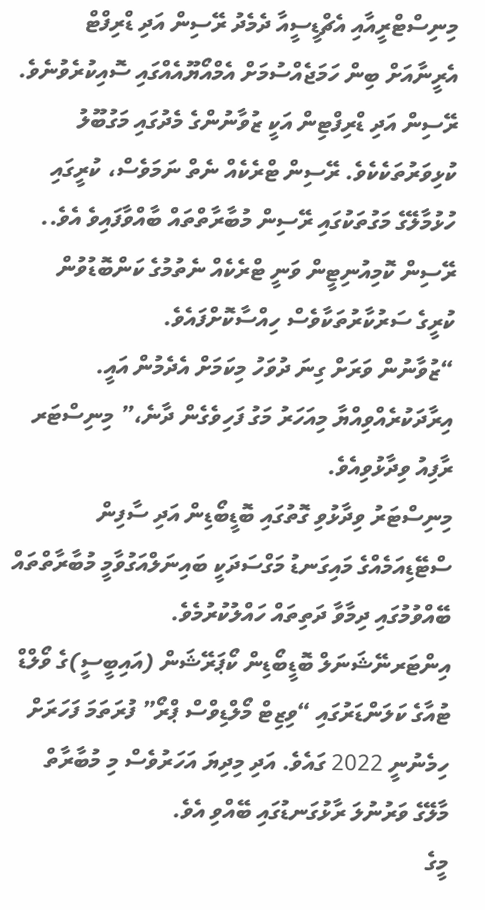މިނިސްޓްރީއާއި އެޗްޑީސީއާ ދެމެދު ރޭސިން އަދި ޑްރިފްޓް އެރީނާއަށް ބިން ހަމަޖެއްސުމަށް އެމްއޯޔޫއެއްގައި ސޮއިކުރެވުނެވެ.
ރޭސިން އަދި ޑްރިފްޓިން އަކީ ޒުވާނުންގެ މެދުގައި މަގުބޫލު ކުޅިވަރުތަކެކެވެ. ރޭސިން ޓްރެކެއް ނެތް ނަމަވެސް، ކުރީގައި ހުޅުމާލޭގެ މަގުތަކުގައި ރޭސިން މުބާރާތްތައް ބާއްވާފައިވެ އެވެ.. ރޭސިން ކޮމިއުނިޓީން ވަނީ ޓްރެކެއް ނެތުމުގެ ކަންބޮޑުވުން ކުރީގެ ސަރުކާރުތަކާވެސް ހިއްސާކޮށްފައެވެ.
“ޒުވާނުން ވަރަށް ގިނަ ދުވަހު މިކަމަށް އެދެމުން އައީ. އިރާދަކުރެއްވިއްޔާ މިއަހަރު މަގު ފަހިވެގެން ދާނެ،” މިނިސްޓަރ ރާފިއު ވިދާޅުވިއެވެ.
މިނިސްޓަރު ވިދާޅުވި ގޮތުގައި ބޮޑީބޯޑިން އަދި ސާފިން ސްޓޭޑިއަމެއްގެ މައިގަނޑު މަގްސަދަކީ ބައިނަލްއަގުވާމީ މުބާރާތްތައް ބޭއްވުމުގައި ދިމާވާ ދަތިތައް ހައްލުކުރުމެވެ.
އިންޓަރނޭޝަނަލް ބޮޑީބޯޑިން ކޯޕަރޭޝަން (އައިބީސީ)ގެ ވޯލްޑް ޓުއާގެ ކަލަންޑަރުގައި “ވިޒިޓް މޯލްޑިވްސް ޕްރޯ” ފުރަތަމަ ފަހަރަށް ހިމެނުނީ 2022 ގައެވެ. އަދި މިދިޔަ އަހަރުވެސް މި މުބާރާތް މާލޭގެ ވަރުނުލަ ރާޅުގަނޑުގައި ބޭއްވި އެވެ.
މީގެ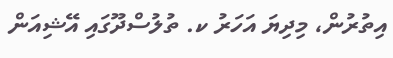އިތުރުން، މިދިޔަ އަހަރު ކ. ތުލުސްދޫގައި އޭޝިއަން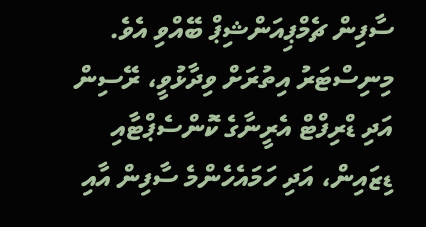ސާފިން ޗެމްޕިއަންޝިޕް ބޭއްވި އެވެ.
މިނިސްޓަރު އިތުރަށް ވިދާޅުވީ، ރޭސިން އަދި ޑްރިފްޓް އެރީނާގެ ކޮންސެޕްޓާއި ޑިޒައިން، އަދި ހަމައެހެންމެ ސާފިން އާއި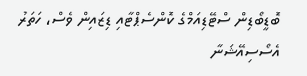ބޮޑީބޯޑިން ސްޓޭޑިއަމްގެ ކޮންސެޕްޓާއި ޑިޒައިން ވެސް، ހަތަރު އެސޯސިއޭޝަނާ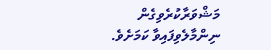މަޝްވަރާކުރެވިގެން ނިންމާލެވިފައިވާ ކަމަށެވެ.